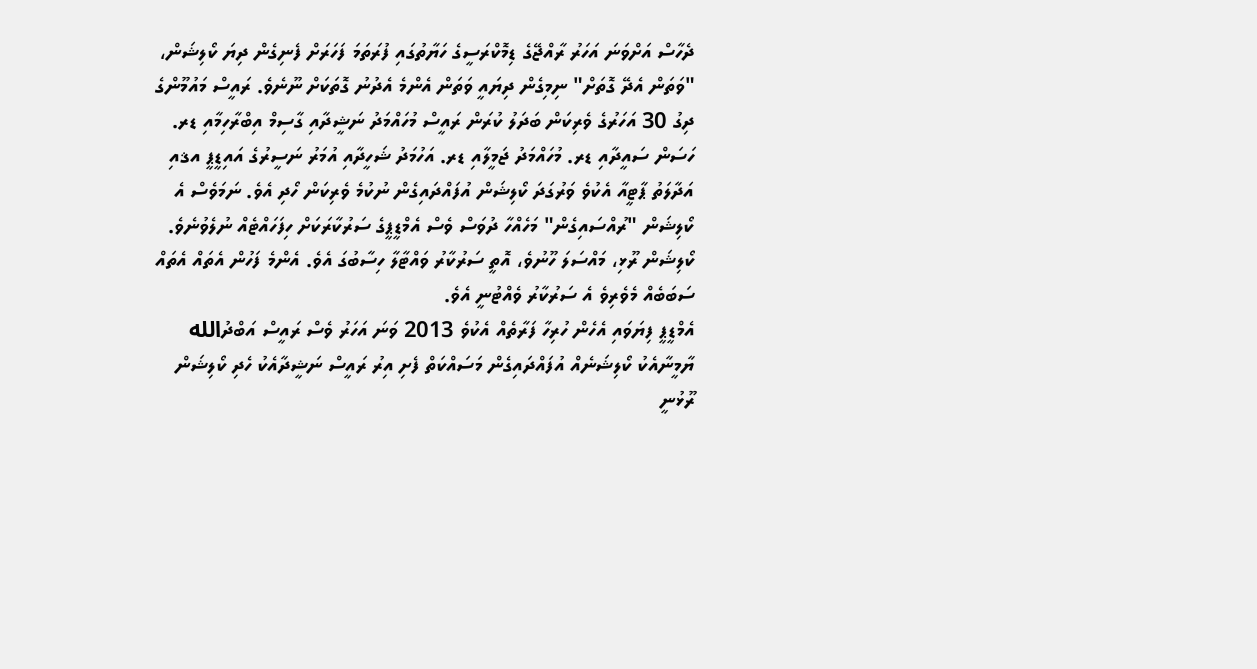ދެހާސް އަށްވަނަ އަހަރު ރާއްޖޭގެ ޑިމޮކްރަސީގެ ހަޔާތުގައި ފުރަތަމަ ފަހަރަށް ފެނިގެން ދިޔަ ކޯލިޝަން، "ވަތަން އެދޭ ގޮތަށް" ނިމިގެން ދިޔައީ ވަތަން އެންމެ އެދުނު ގޮތަކަށް ނޫނެވެ. ރައީސް މައުމޫންގެ ދިގު 30 އަހަރުގެ ވެރިކަން ބަދަލު ކުރަން ރައީސް މުހައްމަދު ނަޝީދާއި ގާސިމް އިބްރާހިމާއި ޑރ. ހަސަން ސައީދާއި ޑރ. މުހައްމަދު ޖަމީލާއި ޑރ. އަހުމަދު ޝަހީދާއި އުމަރު ނަސީރުގެ އައިޑީޕީ އޤއި އަދާލަތު ޕާޓީއާ އެކުވެ ވަރުގަދަ ކޯލިޝަން އުފައްދައިގެން ނުކުމެ ވެރިކަން ހޯދި އެވެ. ނަމަވެސް އެ ކޯލިޝަން "ރުއްސައިގެން" މަހެއްހާ ދުވަސް ވެސް އެމްޑީޕީގެ ސަރުކާރަކަށް ހިފަހައްޓެއް ނުލެވުނެވެ. ކޯލިޝަން ރޫޅި، މައްސަލަ ހޫނުވެ، އޮތީ ސަރުކާރު ވައްޓާލާ ހިސާބުގަ އެވެ. އެންމެ ފަހުން އެތައް އެތައް ސަބަބެއް މެވެރިވެ އެ ސަރުކާރު ވެއްޓުނީ އެވެ.
އެމްޑީޕީ ފިޔަވައި އެހެން ހުރިހާ ފަރާތެއް އެކުވެ 2013 ވަނަ އަހަރު ވެސް ރައީސް އަބްދުالله ޔާމީނާއެކު ކޯލިޝަނެއް އުފައްދައިގެން މަސައްކަތް ފެށި އިރު ރައީސް ނަޝީދާއެކު ހެދި ކޯލިޝަން ރޫޅުނީ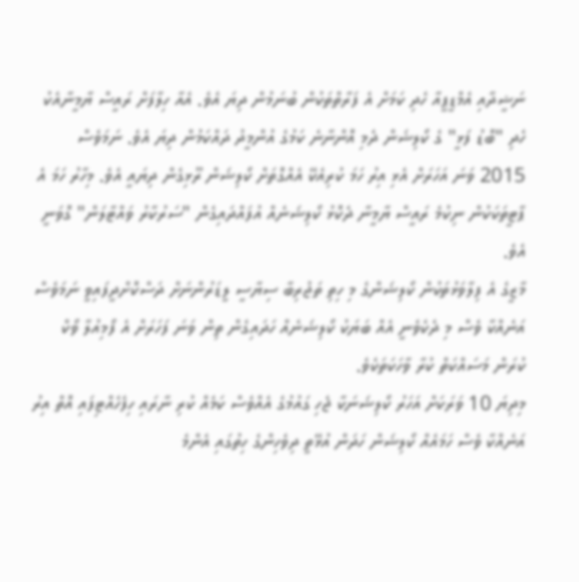ނަޝީދާއި އެމްޑީޕީއާ ހެދި ކަމަށް އެ ފަރާތްތަކުން ބުނަމުން ދިޔަ އެވެ. އެއާ ހިލާފަށް ރައީސް ޔާމީނާއެކު ހެދި "ބޮޑު ފަޅީ" ގެ ކޯލިޝަން ދެމި އޮންނާނެ ކަމުގެ އުންމީދު ދައްކަމުން ދިޔަ އެވެ. ނަމަވެސް 2015 ވަނަ އަހަރަށް އެޅި އިރު ހަމަ ކުރިއެކޭ އެއްގޮތަށް ކޯލިޝަން ރޫޅިގެން ދިޔައީ އެވެ. މިހާރު ހަމަ އެ ޕާޓީތަކަކުން ނިކުމެ ރައީސް ޔާމީނާ ދެކޮޅު ކޯލިޝަނެއް އުފައްދައިގެން "ސަރުކާރު ވައްޓާލަން" ގޮވަނީ އެވެ.
މާޒީގެ އެ ފިލާވަޅުތަކުން ކޯލިޝަންގެ މި ހިތި ތަޖުރިބާ ސިޔާސީ ލީޑަރުންނަށް ދަސްކޮށްދީފައިވީ ނަމަވެސް އަނެއްކާ ވެސް މި ދެކެވެނީ އެއް ބަޔަކު ކޯލިޝަނެއް ހަދައިގެން ތިން ވަނަ ފަހަރަށް އެ ފޯމިއުލާ ވޯކް ކުރަން މަސައްކަތް ކުރާ ވާހަކަތަކެވެ.
މިދިޔަ 10 ވަރަކަށް އަހަރު ކޯލިޝަނަކާ ޖެހި ގައުމުގެ އެއްވެސް ކަމެއް ކުރި ނާރައި ހިފެހެއްޓިފައި އޮތް އިރު އަނެއްކާ ވެސް ހަމައެއް ކޯލިޝަން ހަދަން އުޅޭތީ ދިވެހިންގެ ހިތުގައި އެންމެ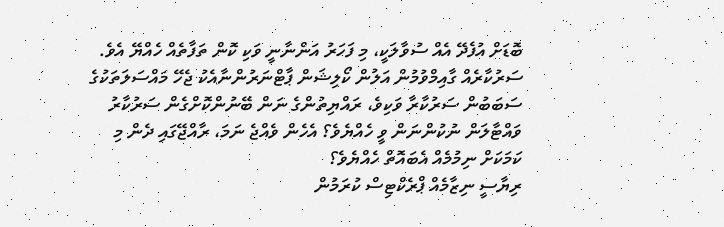ބޮޑަށް އުފެދޭ އެއް ސުވާލަކީ، މި ފަހަރު އަންނާނީ ވަކި ކޮން ތަފާތެއް ހެއްޔޭ އެވެ.
ސަރުކާރެއް ގާއިމްވުމުން އަލުން ކޯލިޝަން ޕާޓްނަރުންނާއެކު ޖެހޭ މައްސަލަތަކުގެ ސަބަބުން ސަރުކާރާ ވަކިވެ، ރައްޔިތުންގެ ނަން ބޭނުންކޮށްގެން ސަރުކާރު ވައްޓާލަން ނުކުންނަން ވީ ހެއްޔެވެ؟ އެހެން ވެއްޖެ ނަމަ، ރާއްޖޭގައި ދެން މި ކަމަކަށް ނިމުމެއް އެބައޮތް ހެއްޔެވެ؟
ރިޔާސީ ނިޒާމެއް ޕްރެކްޓިސް ކުރަމުން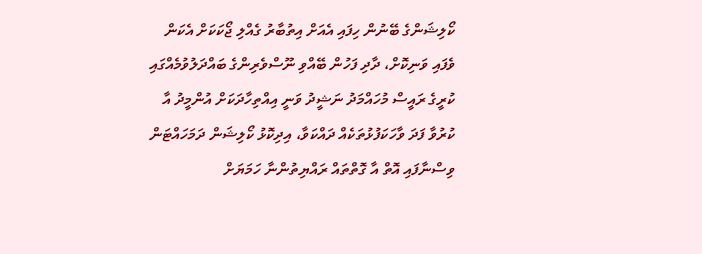ކޯލިޝަންގެ ބޭނުން ހިފައި އެއަށް އިތުބާރު ގެއްލި ޖޯކަކަށް އެކަން ވެފައި ވަނިކޮށް، ދާދި ފަހުން ބޭއްވި ނޫސްވެރިންގެ ބައްދަލުވުމެއްގައި ކުރީގެ ރައީސް މުހައްމަދު ނަޝީދު ވަނީ އިއްތިހާދަކަށް އުންމީދު އާ ކުރުވާ ފަދަ ވާހަކަފުޅުތަކެއް ދައްކަވާ، އިދިކޮޅު ކޯލިޝަން ދަމަހައްޓަން ވިސްނާފައި އޮތް އާ ގޮތްތައް ރައްޔިތުންނާ ހަމަޔަށް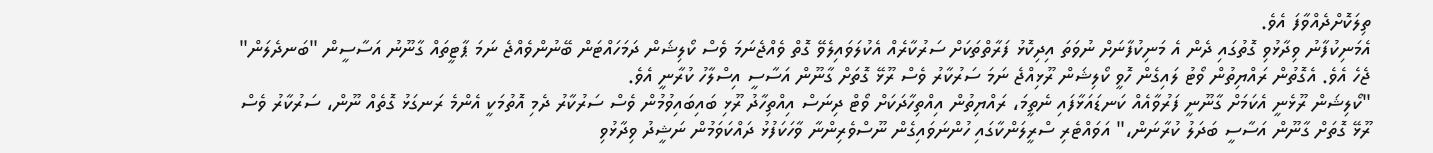ތިލަކޮށްދެއްވާފަ އެވެ.
އެމަނިކުފާނު ވިދާޅުވި ގޮތުގައި ދެން އެ މަނިކުފާނަށް ނުވަތަ އިދިކޮޅު ފަރާތްތަކަށް ސަރުކާރެއް އެކުލަވައިލެވޭ ގޮތް ވެއްޖެނަމަ ވެސް ކޯލިޝަން ދަމަހައްޓަން ބޭނުންވެއްޖެ ނަމަ ޕާޓީތައް ގާނޫނު އަސާސީން "ބަނދެލަން" ޖެހެ އެވެ. އެގޮތުން ރައްޔިތުން ވޯޓު ލައިގެން ހޮވީ ކޯލިޝަން ރޫޅިއްޖެ ނަމަ ސަރުކާރު ވެސް ރޫޅޭ ގޮތަށް ގާނޫން އަސާސީ އިސްލާހު ކުރާނީ އެވެ.
"ކޯލިޝަން ރޫޅެނީ އެކަމަށް ގާނޫނީ ފަރުވާއެއް ކަނޑައަޅާފައި ނެތީމަ، ރައްޔިތުން އިއްތިހާދަކަށް ވޯޓް ދިނަސް އިއްތިހާދު ރޫޅި ބައިބައިވުމުން ވެސް ސަރުކާރު ދެމި އޮތުމަކީ އެންމެ ރަނގަޅު ގޮތެއް ނޫން، ސަރުކާރު ވެސް ރޫޅޭ ގޮތަށް ގާނޫން އަސާސީ ބަދަލު ކުރާނަން،" އަވައްޓެރި ސްރީލަންކާގައި ހުންނަވައިގެން ނޫސްވެރިންނާ ވާހަކަފުޅު ދައްކަވަމުން ނަޝީދު ވިދާޅުވި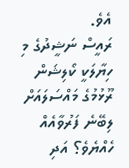އެވެ.
ރައީސް ނަޝީދުގެ މި ހިޔާލަކީ ކޯލިޝަން ރޫޅުމުގެ މައްސަލައަށް ލިބޭނެ ފަރުވާއެއް ހެއްޔެވެ؟ އަދި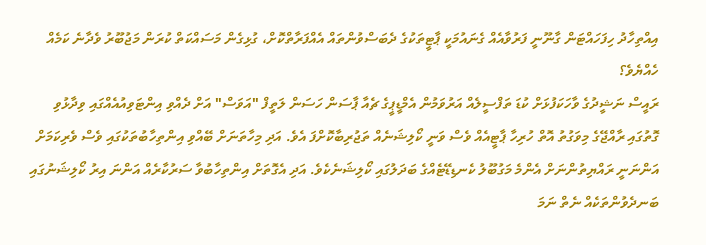އިއްތިހާދު ހިފަހައްޓަން ގާނޫނީ ފަރުވާއެއް ގެނައުމަކީ ޕާޓީތަކުގެ ދެބަސްވުންތައް އެއްފަރާތްކޮށް، ގުޅިގެން މަސައްކަތް ކުރަން މަޖުބޫރު ވެދާނެ ކަމެއް ހެއްޔެވެ؟
ރައީސް ނަޝީދުގެ ވާހަކަފުޅަށް ކުޑަ ތަފްސީލެއް އަރުވަމުން އެމްޑީޕީގެ ޗެއާ ޕާސަން ހަސަން ލަތީފް "އަވަސް" އަށް ދެއްވި އިންޓަވިއުއެއްގައި ވިދާޅުވި ގޮތުގައި ރާއްޖޭގެ މިވަގުތު އޮތް ހުރިހާ ޕާޓީއެއް ވެސް ވަނީ ކޯލިޝަނެއް ތަޖުރިބާކޮށްފަ އެވެ. އަދި މިހާތަނަށް ބޭއްވި އިންތިހާބުތަކުގައި ވެސް ވެރިކަމަށް އަންނަނީ ރައްޔިތުންނަށް އެންމެ މަގުބޫލު ކެނޑިޑޭޓެއްގެ ބަދަލުގައި ކޯލިޝަނެކެވެ. އަދި އެގޮތަށް އިންތިހާބުވާ ސަރުކާރެއް އަންނަ އިރު ކޯލިޝަނުގައި ބަނދެވުންތަކެއް ނެތް ނަމަ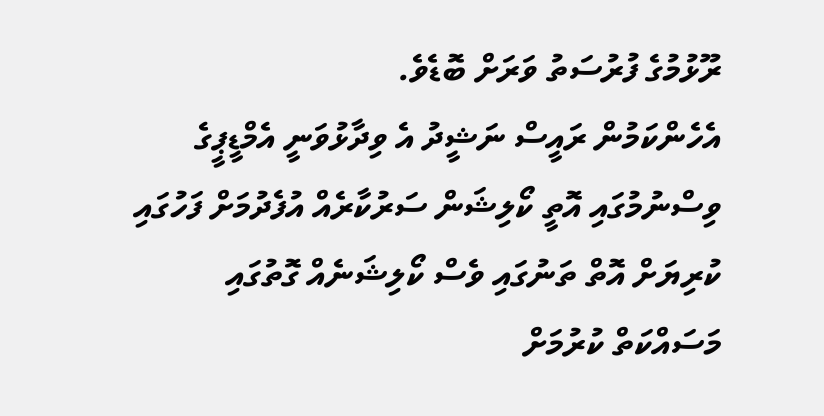ރޫޅުމުގެ ފުރުސަތު ވަރަށް ބޮޑެވެ.
އެހެންކަމުން ރައީސް ނަޝީދު އެ ވިދާޅުވަނީ އެމްޑީޕީގެ ވިސްނުމުގައި އޮތީ ކޯލިޝަން ސަރުކާރެއް އުފެދުމަށް ފަހުގައި ކުރިޔަށް އޮތް ތަނުގައި ވެސް ކޯލިޝަނެއް ގޮތުގައި މަސައްކަތް ކުރުމަށް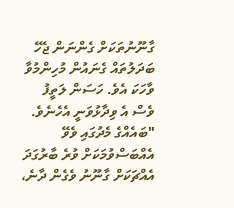ގާނޫނުތަކަށް ގެންނަން ޖެހޭ ބަދަލުތައް ގެނައުން މުހިންމުވާ ވާހަކަ އެވެ. ހަސަން ލަތީފު ވެސް އެ ވިދާޅުވަނީ އެހެނެވެ.
"ބައެއްގެ މެދުގައި ވެވޭ އެއްބަސްވުމަކަށް ވުރެ ބާރުގަދަ އެއްޗަކަށް ގާނޫނު ވެގެން ދާނެ،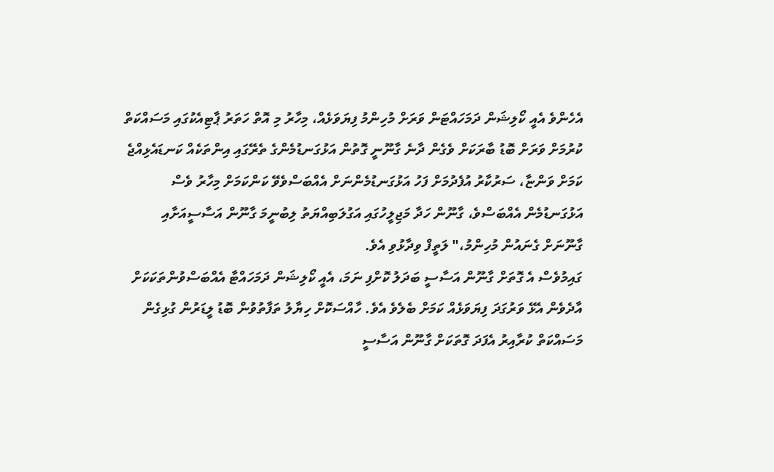އެހެންވެ އެއީ ކޯލިޝަން ދަމަހައްޓަން ވަރަށް މުހިންމު ފިޔަވަޅެއް، މިހާރު މި އޮތް ހަތަރު ޕާޓިއެކުގައި މަސައްކަތް ކުރުމަށް ވަރަށް ބޮޑު ބާރަކަށް ވެގެން ދާނެ ގާނޫނީ ގޮތުން އަޅުގަނޑުމެންގެ ތެރޭގައި އިންތަކެއް ކަނޑައެޅިއްޖެ ކަމަށް ވަންޏާ، ސަރުކާރު އުފެދުމަށް ފަހު އަޅުގަނޑުމެންނަށް އެއްބަސްވެވޭ ކަންކަމަށް މިހާރު ވެސް އަޅުގަނޑުމެން އެއްބަސްވެ، ގާނޫން ހަދާ މަޖިލީހުގައި އަގުލަބިއްޔަތު ލިބުނީމަ ގާނޫން އަސާސީއަށާއި ގާނޫނަށް ގެނައުން މުހިންމު،" ލަތީފް ވިދާޅުވި އެވެ.
ގައިމުވެސް އެ ގޮތަށް ގާނޫން އަސާސީ ބަދަލު ކޮށްފި ނަމަ، އެއީ ކޯލިޝަން ދަމަހައްޓާ އެއްބަސްވުންތަކަކަށް އާދެވެން އެޅޭ ވަރުގަދަ ފިޔަވަޅެއް ކަމަށް ބެލެވެ އެވެ. ހާއްސަކޮށް ހިޔާލު ތަފާތުވުން ބޮޑު ލީޑަރުން ގުޅިގެން މަސައްކަތް ކުރާއިރު އެފަދަ ގޮތަކަށް ގާނޫން އަސާސީ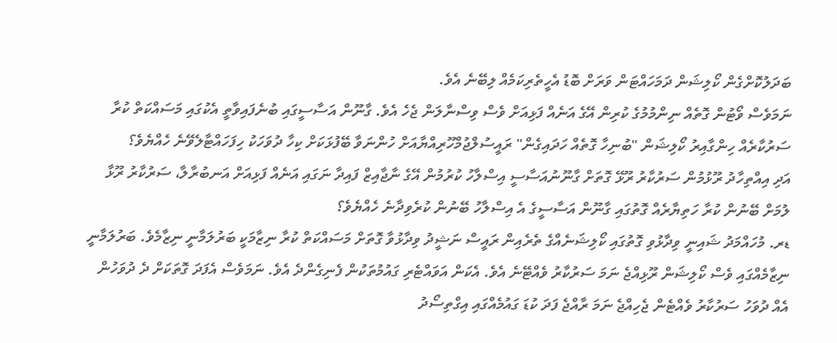ބަދަލުކޮށްގެން ކޯލިޝަން ދަމަހައްޓަން ވަރަށް ބޮޑު އެހީތެރިކަމެއް ލިބޭނެ އެވެ.
ނަމަވެސް ވޯޓުން ގޮތެއް ނިންމުމުގެ ކުރިން އޭގެ އަނެއް ފަޅިއަށް ވެސް ވިސްނާލަން ޖެހެ އެވެ. ގާނޫން އަސާސީގައި ބުނެފައިވާތީ އެކުގައި މަސައްކަތް ކުރާ ސަރުކާރެއް ހިންގާއިރު ކޯލިޝަން "ބުނިހާ ގޮތެއް ހަދައިގެން" ރައީސުލްޖުމްހޫރިއްޔާއަށް ހުންނަވާ ބޭފުޅަކަށް ކިހާ ދުވަހަކު ހިފަހައްޓާލެވޭނެ ހެއްޔެވެ؟
އަދި އިއްތިހާދު ރޫޅުމުން ސަރުކާރު ރޫޅޭ ގޮތަށް ގާނޫނުއަސާސީ އިސްލާހު ކުރުމުން އޭގެ ނާޖާއިޒް ފައިދާ ނަގައި އަނެއް ފަޅިއަށް އަނބުރާލާ، ސަރުކާރު ރޫޅާ ލުމަށް ބޭނުން ކުރާ ހަތިޔާރެއް ގޮތުގައި ގާނޫން އަސާސީގެ އެ އިސްލާހު ބޭނުން ކުރެވިދާނެ ހެއްޔެވެ؟
ޑރ. މުހައްމަދު ޝައިނީ ވިދާޅުވި ގޮތުގައި ކޯލިޝަނެއްގެ ތެރެއިން ރައީސް ނަޝީދު ވިދާޅުވާ ގޮތަށް މަސައްކަތް ކުރާ ނިޒާމަކީ ބަރުލަމާނީ ނިޒާމެވެ. ބަރުލަމާނީ ނިޒާމެއްގައި ވެސް ކޯލިޝަން ރޫޅިއްޖެ ނަމަ ސަރުކާރު ވެއްޓޭނެ އެވެ. އެކަން އަވައްޓެރި ގައުމުތަކުން ފެނިގެންދެ އެވެ. ނަމަވެސް އެފަދަ ގޮތަކަށް ދެ ދުވަހުން އެއް ދުވަހު ސަރުކާރު ވެއްޓެން ޖެހިއްޖެ ނަމަ ރާއްޖެ ފަދަ ކުޑަ ގައުމެއްގައި އިގްތިސޯދު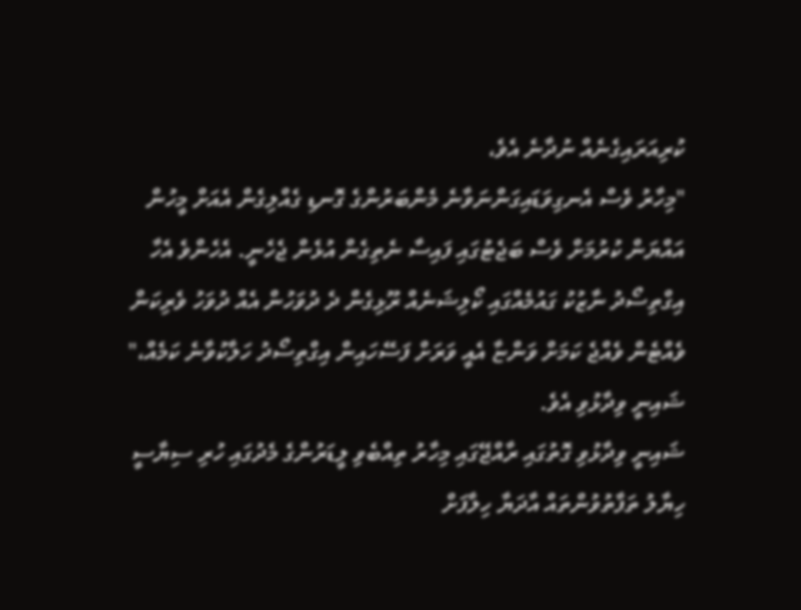ކުރިއަރައިގެނެއް ނުދާނެ އެވެ،
"މިހާރު ވެސް އެނގިވަޑައިގަންނަވާނެ މެންބަރުންގެ ގޮނޑި ގެއްލިގެން އެއަށް މީހުން އައްޔަން ކުރުމަށް ވެސް ބަޖެޓުގައި ފައިސާ ނެތިގެން އުޅެން ޖެހެނީ. އެހެންވެ އެހާ އިގްތިސޯދު ނާޒުކު ގައުމެއްގައި ކޯލިޝަނެއް ރޫޅިގެން ދެ ދުވަހުން އެއް ދުވަހު ވެރިކަން ވެއްޓެން ވެއްޖެ ކަމަށް ވަންޏާ އެއީ ވަރަށް ފަސޭހައިން އިގްތިސޯދު ހަލާކުވާނެ ކަމެއް،" ޝައިނީ ވިދާޅުވި އެވެ.
ޝައިނީ ވިދާޅުވި ގޮތުގައި ރާއްޖޭގައި މިހާރު ތިއްބެވި ލީޑަރުންގެ މެދުގައި ހުރި ސިޔާސީ ހިޔާލު ތަފާތުވުންތައް އާދަޔާ ހިލާފަށް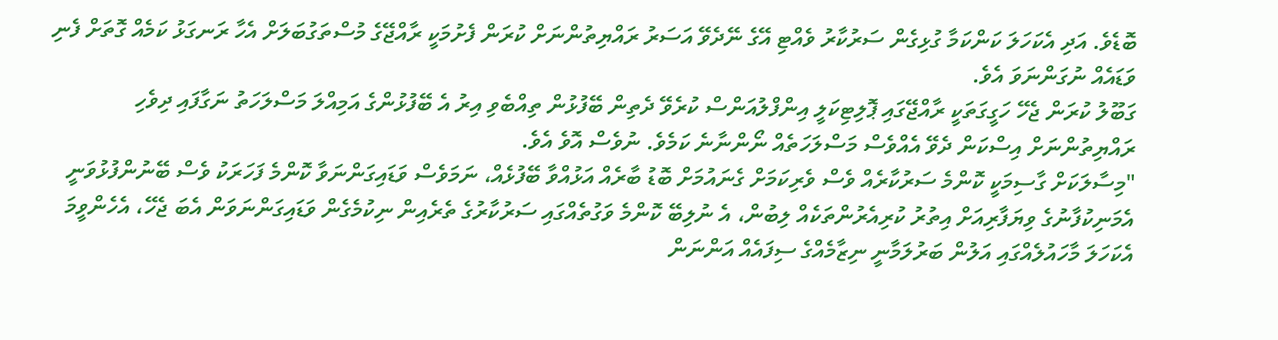ބޮޑެވެ. އަދި އެކަހަލަ ކަންކަމާ ގުޅިގެން ސަރުކާރު ވެއްޓި އޭގެ ނޭދެވޭ އަސަރު ރައްޔިތުންނަށް ކުރަން ފެށުމަކީ ރާއްޖޭގެ މުސްތަގުބަލަށް އެހާ ރަނގަޅު ކަމެއް ގޮތަށް ފެނި ވަޑައެއް ނުގަންނަވަ އެވެ.
ގަބޫލު ކުރަން ޖެހޭ ހަގީގަތަކީ ރާއްޖޭގައި ޕޮލިޓިކަލީ އިންފްލުއަންސް ކުރެވޭ ދެތިން ބޭފުޅުން ތިއްބެވި އިރު އެ ބޭފުޅުންގެ އަމިއްލަ މަސްލަހަތު ނަގާފައި ދިވެހި ރައްޔިތުންނަށް އިސްކަން ދެވޭ އެއްވެސް މަސްލަހަތެއް ނޯންނާނެ ކަމެވެ. ނުވެސް އޮވެ އެވެ.
"މިސާލަކަށް ގާސިމަކީ ކޮންމެ ސަރުކާރެއް ވެސް ވެރިކަމަށް ގެނައުމަށް ބޮޑު ބާރެއް އަޅުއްވާ ބޭފުޅެއް، ނަމަވެސް ވަޑައިގަންނަވާ ކޮންމެ ފަހަރަކު ވެސް ބޭނުންފުޅުވަނީ އެމަނިކުފާނުގެ ވިޔަފާރިއަށް އިތުރު ކުރިއެރުންތަކެއް ލިބުން، އެ ނުލިބޭ ކޮންމެ ވަގުތެއްގައި ސަރުކާރުގެ ތެރެއިން ނިކުމެގެން ވަޑައިގަންނަވަން އެބަ ޖެހޭ، އެހެންވީމަ އެކަހަލަ މާހައުލެއްގައި އަލުން ބަރުލަމާނީ ނިޒާމެއްގެ ސިފައެއް އަންނަން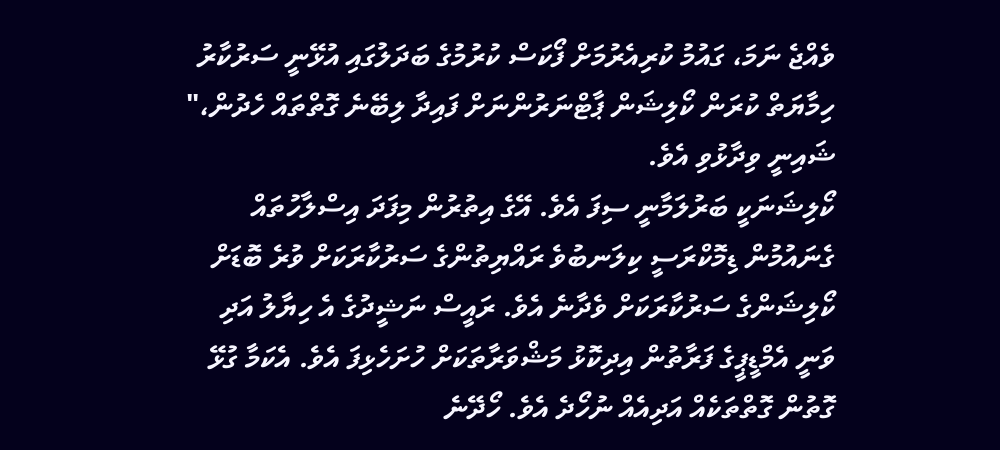ވެއްޖެ ނަމަ، ގައުމު ކުރިއެރުމަށް ފޯކަސް ކުރުމުގެ ބަދަލުގައި އުޅޭނީ ސަރުކާރު ހިމާޔަތް ކުރަން ކޯލިޝަން ޕާޓްނަރުންނަށް ފައިދާ ލިބޭނެ ގޮތްތައް ހެދުން،" ޝައިނީ ވިދާޅުވި އެވެ.
ކޯލިޝަނަކީ ބަރުލަމާނީ ސިފަ އެވެ. އޭގެ އިތުރުން މިފަދަ އިސްލާހުތައް ގެނައުމުން ޑިމޮކްރަސީ ކިލަނބުވެ ރައްޔިތުންގެ ސަރުކާރަކަށް ވުރެ ބޮޑަށް ކޯލިޝަންގެ ސަރުކާރަކަށް ވެދާނެ އެވެ. ރައީސް ނަޝީދުގެ އެ ހިޔާލު އަދި ވަނީ އެމްޑީޕީގެ ފަރާތުން އިދިކޮޅު މަޝްވަރާތަކަށް ހުށަހެޅިފަ އެވެ. އެކަމާ ގުޅޭ ގޮތުން ގޮތްތަކެއް އަދިއެއް ނުހޯދެ އެވެ. ހޯދޭނެ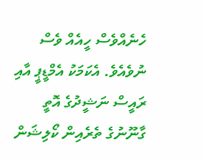ހެނެއްވެސް ހީއެއް ވެސް ނުވެއެވެ. އެކަމަކު އެމްޑީޕީ އާއި ރައީސް ނަޝީދުގެ އޮތީ ގާނޫނުގެ ތެރެއިން ކޯލިޝަން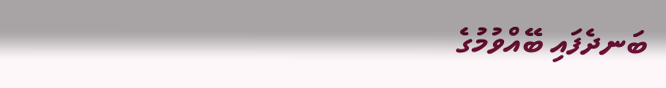ބަނދެފައި ބޭއްވުމުގެ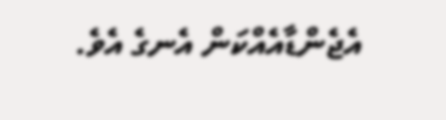އެޖެންޑާއެއްކަން އެނގެ އެވެ.